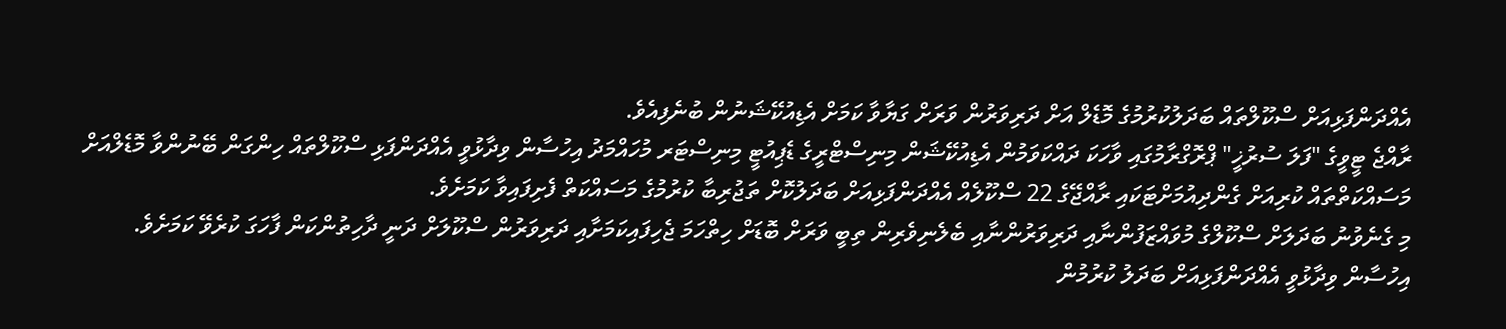އެއްދަންފަޅިއަށް ސްކޫލްތައް ބަދަލުކުރުމުގެ މޮޑެލް އަށް ދަރިވަރުން ވަރަށް ގަޔާވާ ކަމަށް އެޑިއުކޭޝަނުން ބުނެފިއެވެ.
ރާއްޖެ ޓީވީގެ "ފަލަ ސުރުޚީ" ޕްރޮގްރާމުގައި ވާހަކަ ދައްކަވަމުން އެޑިއުކޭޝަން މިނިސްޓްރީގެ ޑެޕިއުޓީ މިނިސްޓަރ މުހައްމަދު އިހުސާން ވިދާޅުވީ އެއްދަންފަޅި ސްކޫލްތައް ހިންގަން ބޭނުންވާ މޮޑެލްއަށް މަސައްކަތްތައް ކުރިއަށް ގެންދިއުމަށްޓަކައި ރާއްޖޭގެ 22 ސްކޫލެއް އެއްދަންފަޅިއަށް ބަދަލުކޮށް ތަޖުރިބާ ކުރުމުގެ މަސައްކަތް ފެށިފައިވާ ކަމަށެވެ.
މި ގެނެވުނު ބަދަލަށް ސްކޫލްގެ މުވައްޒަފުންނާއި ދަރިވަރުންނާއި ބެލެނިވެރިން ތިބީ ވަރަށް ބޮޑަށް ހިތްހަމަ ޖެހިފައިކަމަށާއި ދަރިވަރުން ސްކޫލަށް ދަނީ ދާހިތުންކަން ފާހަގަ ކުރެވޭ ކަމަށެވެ.
އިހުސާން ވިދާޅުވީ އެއްދަންފަޅިއަށް ބަދަލު ކުރުމުން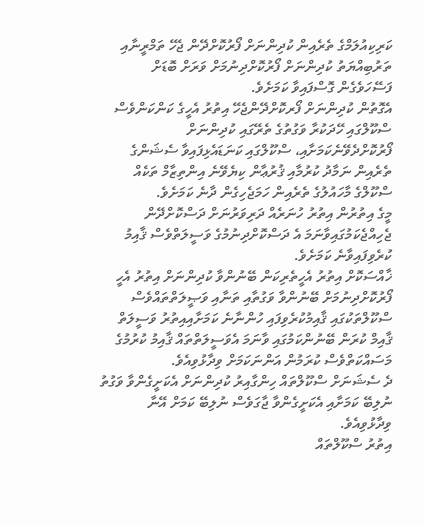ކަރިކިއުލަމްގެ ތެރެއިން ކުދިންނަށް ފޯރުކޮށްދޭން ޖެހޭ ތަމްރީނާއި ތަރުބިއްޔަތު ކުދިންނަށް ފޯރުކޮށްދިނުމަށް ވަރަށް ބޮޑަށް ފަސޭހަވެގެން ގޮސްފައިވާ ކަމަށެވެ.
އެގޮތުން ކުދިންނަށް ފޯރކޮށްދޭންޖެހޭ އިތުރު އެހީގެ ކަންކަންވެސް ސްކޫލްގައި ހޭދަކުރާ ވަގުތުގެ ތެރޭގައި ކުދިންނަށް ފޯރުކޮށްދެވޭނެކަމަށާއި، ސްކޫލްގައި ކަނަޑައެޅިފައިވާ ސެޝަންގެ ތެރެއިން ނަމާދު ކުރުމާއި ޤުރުޢާން ކިޔެވޭނެ އިންތިޒާމް ތަކެއް ސްކޫލްގެ މާހައުލުގެ ތެރެއިން ހަމަޖެހިގެން ދާނެ ކަމަށެވެ.
މީގެ އިތުރުން އިތުރު ހުނަރެއް ދަރިވަރުނަށް ދަސްކޮށްދޭން ޖެހިއްޖެކަމުގައިވާނަމަ އެ ދަސްކޮށްދިނުމުގެ ވަސީލަތްވެސް ޤާއިމު ކުރެވިފައިވާނެ ކަމަށެވެ.
ޚާއްސަކޮށް އިތުރު އެހީތެރިކަން ބޭނުންވާ ކުދިންނަށް އިތުރު އެހީ ފޯރުކޮށްދިނުމަށް ބޭނުންވާ ވަގުތާއި ތަނާއި ވަޞީލަތްތައްވެސް ސްކޫލްތަކުގައި ޤާއިމުކުރެވިފައި ހުންނާނެ ކަމަށާއިއިތުރު ވަސީލަތް ޤާއިމް ކުރަން ބޭނުންކަމުގައި ވާނަމަ އެވަސީލަތްތައް ޤާއިމު ކުރުމުގެ މަސައްކަތްވެސް ކުރަމުން އަންނަކަމަށް ވިދާޅުވިއެވެ.
ދެ ސެޝަނަށް ސްކޫލްތައް ހިންގާއިރު ކުދިންނަށް އެކަށީގެންވާ ވަގުތު ނުލިބޭ ކަމަށާއި އެކަށީގެންވާ ޖާގަވެސް ނުލިބޭ ކަމަށް އޭނާ ވިދާޅުވިއެވެ.
އިތުރު ސްކޫލްތައް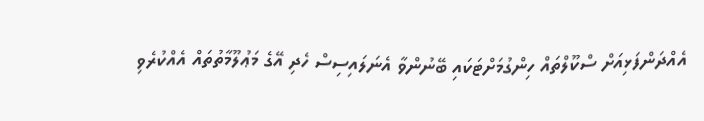އެއްދަންފަޅިއަށް ސްކޫލްތައް ހިންގުމަށްޓަކައި ބޭނުންވާ އެނަލައިސިސް ހެދި އޭގެ މަޢުލޫމާތުތައް އެއްކުރެވި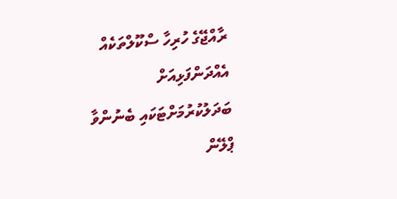ރާއްޖޭގެ ހުރިހާ ސްކޫލްތަކެއް އެއްދަންފަޅިއަށް ބަދަލުކުރުމަށްޓަކައި ބެނުންވާ ޕްލޭން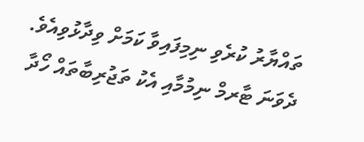ތައްޔާރު ކުރެވި ނިމިފައިވާ ކަމަށް ވިދާޅުވިއެވެ.
ދެވަނަ ޓާރމް ނިމުމާއި އެކު ތަޖުރިބާތައް ހޯދާ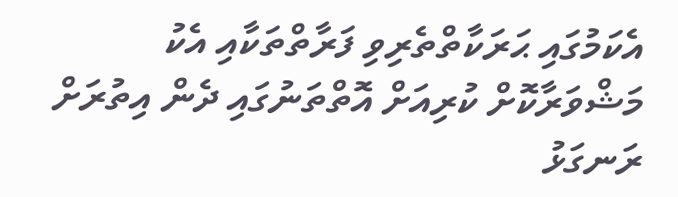އެކަމުގައި ޙަރަކާތްތެރިވި ފަރާތްތަކާއި އެކު މަޝްވަރާކޮށް ކުރިއަށް އޮތްތަނުގައި ދެން އިތުރަށް ރަނގަޅު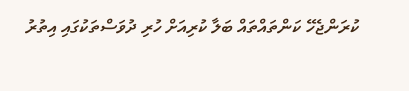ކުރަންޖެހޭ ކަންތައްތައް ބަލާ ކުރިއަށް ހުރި ދުވަސްތަކުގައި އިތުރު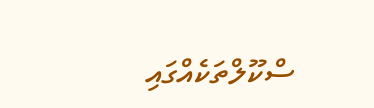ސްކޫލްތަކެއްގައި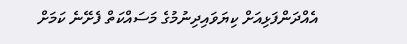އެއްދަންފަޅިއަށް ކިޔަވައިދިނުމުގެ މަސައްކަތް ފެށޭނެ ކަމަށް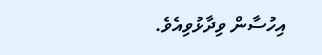އިހުސާން ވިދާޅުވިއެވެ.